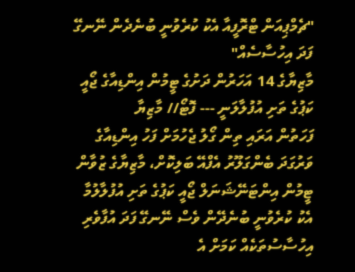"ޗެމްޕިއަން ޓްރޮފީއާ އެކު ކުރެވުނީ ބުނެދެން ނޭނގޭ ފަދަ އިހުސާސެއް"
މާޒިޔާގެ 14 އަހަރުން ދަށުގެ ޓީމުން އިންޑިއާގެ ޖޯއީ ކަޕުގެ ތަށި އުފުލާލަނީ --- ފޮޓޯ// މާޒިޔާ
ފަހަތުން އަރައި ތިން ގޯލު ޖެހުމަށް ފަހު އިންޑިއާގެ ވަރުގަދަ ބެންގަލޫރު އެފްއޭ ބަލިކޮށް، މާޒިޔާގެ ޒުވާން ޓީމުން އިންޓަނޭޝަނަލް ޖޯއީ ކަޕުގެ ތަށި އުފުލާލުމާ އެކު ކުރެވުނީ ބުނެދޭން ވެސް ނޭނގޭ ފަދަ އުފާވެރި އިހުސާސުތަކެއް ކަމަށް އެ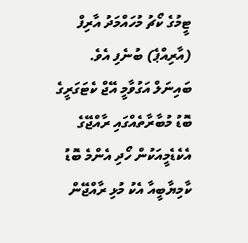ޓީމުގެ ކޯޗު މުހައްމަދު އާރިފް (އާރިއްޕެ) ބުނެފި އެވެ.
ބައިނަލް އަގުވާމީ އޭޖް ކެޓަގަރީގެ ބޮޑު މުބާރާތެއްގައި ރާއްޖޭގެ އެކެޑެމީއަކުން ހޯދި އެންމެ ބޮޑު ކާމިޔާބީއާ އެކު މުޅި ރާއްޖޭން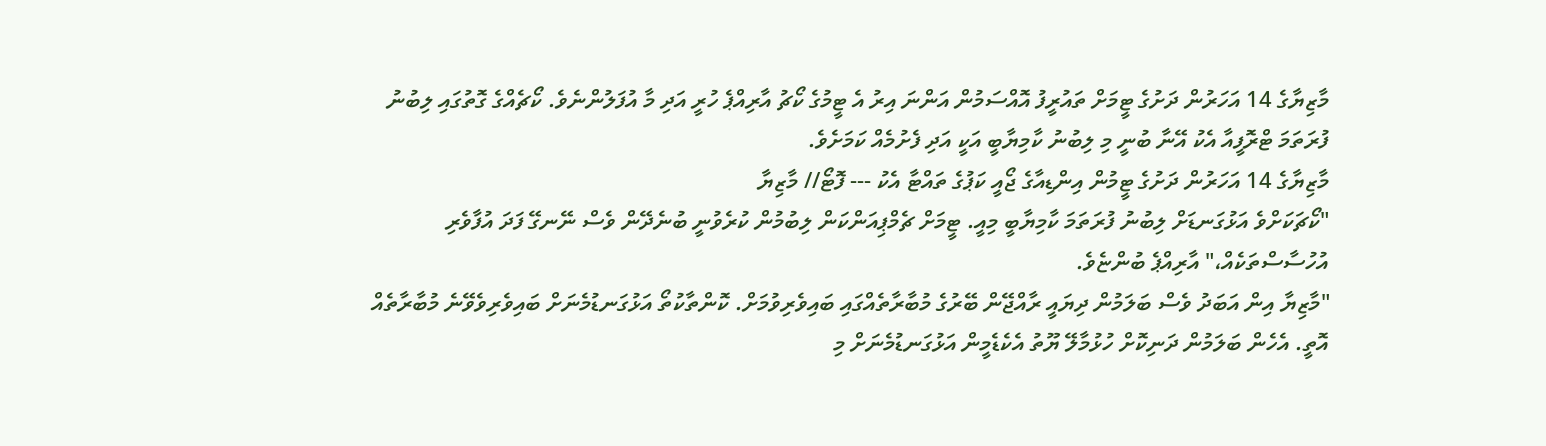މާޒިޔާގެ 14 އަހަރުން ދަށުގެ ޓީމަށް ތައުރީފު އޮއްސަމުން އަންނަ އިރު އެ ޓީމުގެ ކޯޗު އާރިއްޕެ ހުރީ އަދި މާ އުފަލުންނެވެ. ކޯޗެއްގެ ގޮތުގައި ލިބުނު ފުރަތަމަ ޓްރޮފީއާ އެކު އޭނާ ބުނީ މި ލިބުނު ކާމިޔާބީ އަކީ އަދި ފެށުމެއް ކަމަށެވެ.
މާޒިޔާގެ 14 އަހަރުން ދަށުގެ ޓީމުން އިންޑިއާގެ ޖޯއީ ކަޕުގެ ތައްޓާ އެކު --- ފޮޓޯ// މާޒިޔާ
"ކޯޗަކަށްވެ އަޅުގަނޑަށް ލިބުނު ފުރަތަމަ ކާމިޔާބީ މިއީ. ޓީމަށް ޗެމްޕިއަންކަން ލިބުމުން ކުރެވުނީ ބުނެދޭން ވެސް ނޭނގޭ ފަދަ އުފާވެރި އުހުސާސްތަކެއް،" އާރިއްޕެ ބުންޏެވެ.
"މާޒިޔާ އިން އަބަދު ވެސް ބަލަމުން ދިޔައީ ރާއްޖޭން ބޭރުގެ މުބާރާތެއްގައި ބައިވެރިވުމަށް. ކޮންތާކުތޯ އަޅުގަނޑުމެނަށް ބައިވެރިވެވޭނެ މުބާރާތެއް އޮތީ. އެހެން ބަލަމުން ދަނިކޮށް ހުޅުމާލޭ ޔޫތު އެކެޑެމީން އަޅުގަނޑުމެނަށް މި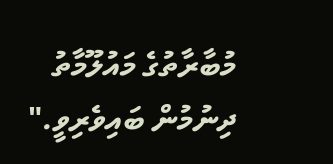މުބާރާތުގެ މައުލޫމާތު ދިނުމުން ބައިވެރިވީ."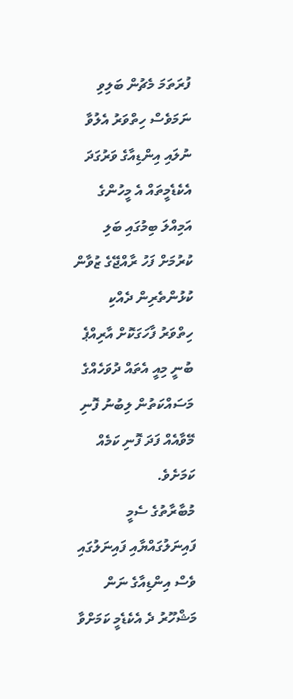ފުރަތަމަ މެޗުން ބަލިވި ނަމަވެސް ހިތްވަރު އެލުވާ ނުލައި އިންޑިއާގެ ވަރުގަދަ އެކެޑެމީތައް އެ މީހުންގެ އަމިއްލަ ބިމުގައި ބަލި ކުރުމަށް ފަހު ރާއްޖޭގެ ޒުވާން ކުޅުންތެރިން ދެއްކި ހިތްވަރު ފާހަގަކޮށް އާރިއްޕެ ބުނީ މިއީ އެތައް ދުވަހެއްގެ މަސައްކަތުން ލިބުނު ފޮނި މޭވާއެއް ފަދަ ފޮނި ކަމެއް ކަމަށެވެ.
މުބާރާތުގެ ސެމީ ފައިނަލުގައްޔާއި ފައިނަލުގައި ވެސް އިންޑިއާގެ ނަން މަޝްހޫރު ދެ އެކެޑެމީ ކަމަށްވާ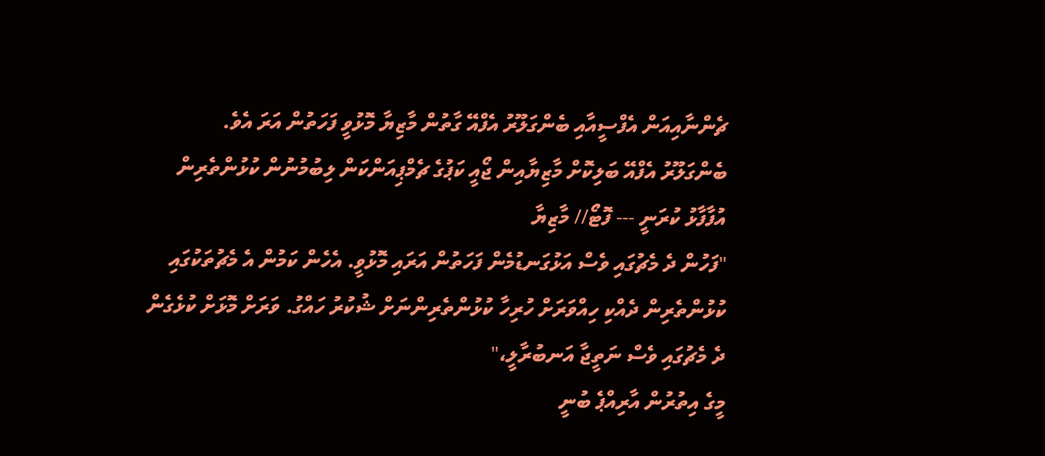ޗެންނާއިއަން އެފްސީއާއި ބެންގަލޫރު އެފްއޭ ގާތުން މާޒިޔާ މޮޅުވީ ފަހަތުން އަރަ އެވެ.
ބެންގަލޫރު އެފްއޭ ބަލިކޮށް މާޒިޔާއިން ޖޯއީ ކަޕުގެ ޗެމްޕިއަންކަން ލިބުމުނުން ކުޅުންތެރިން އުފާފާޅު ކުރަނީ --- ފޮޓޯ// މާޒިޔާ
"ފަހުން ދެ މެޗުގައި ވެސް އަޅުގަނޑުމެން ފަހަތުން އަރައި މޮޅުވީ. އެހެން ކަމުން އެ މެޗުތަކުގައި ކުޅުންތެރިން ދެއްކި ހިއްވަރަށް ހުރިހާ ކުޅުންތެރިންނަށް ޝުކުރު ހައްގު. ވަރަށް މޮޅަށް ކުޅެގެން ދެ މެޗުގައި ވެސް ނަތީޖާ އަނބުރާލީ،"
މީގެ އިތުރުން އާރިއްޕެ ބުނީ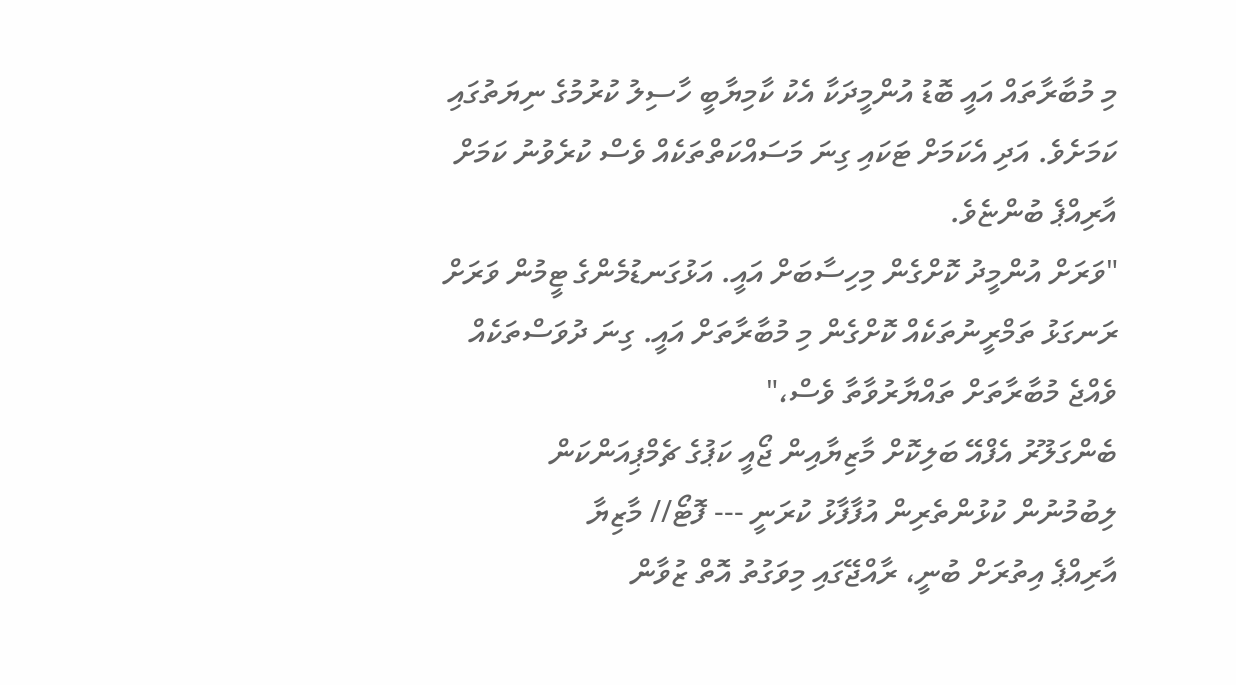މި މުބާރާތައް އައީ ބޮޑު އުންމީދަކާ އެކު ކާމިޔާބީ ހާސިލު ކުރުމުގެ ނިޔަތުގައި ކަމަށެވެ. އަދި އެކަމަށް ޓަކައި ގިނަ މަސައްކަތްތަކެއް ވެސް ކުރެވުނު ކަމަށް އާރިއްޕެ ބުންޏެވެ.
"ވަރަށް އުންމީދު ކޮށްގެން މިހިސާބަށް އައީ. އަޅުގަނޑުމެންގެ ޓީމުން ވަރަށް ރަނގަޅު ތަމްރީނުތަކެއް ކޮށްގެން މި މުބާރާތަށް އައީ. ގިނަ ދުވަސްތަކެއް ވެއްޖެ މުބާރާތަށް ތައްޔާރުވާތާ ވެސް،"
ބެންގަލޫރު އެފްއޭ ބަލިކޮށް މާޒިޔާއިން ޖޯއީ ކަޕުގެ ޗެމްޕިއަންކަން ލިބުމުނުން ކުޅުންތެރިން އުފާފާޅު ކުރަނީ --- ފޮޓޯ// މާޒިޔާ
އާރިއްޕެ އިތުރަށް ބުނީ، ރާއްޖޭގައި މިވަގުތު އޮތް ޒުވާން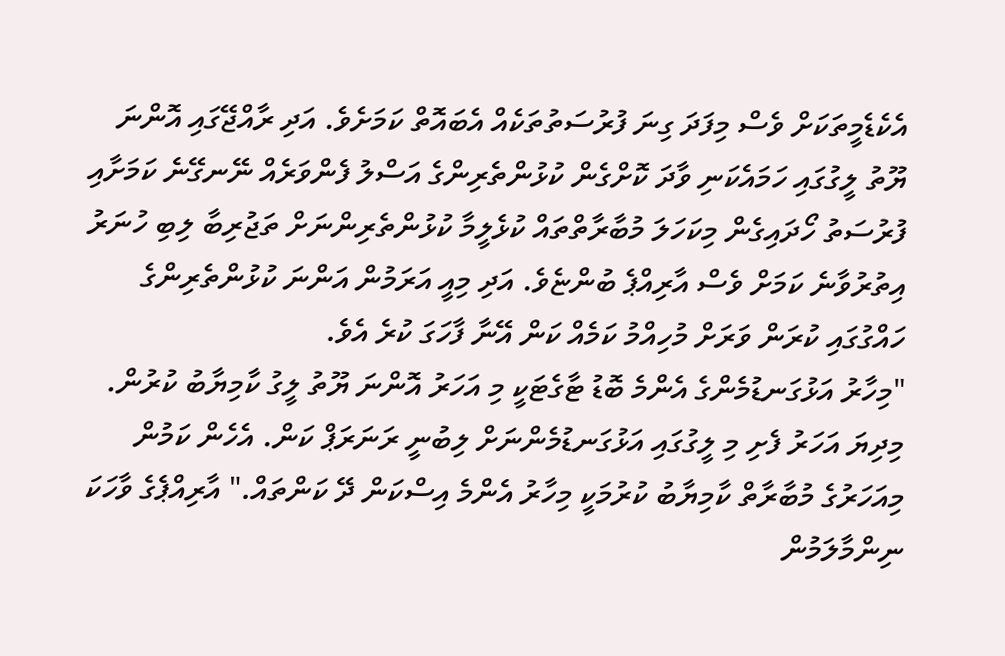އެކެޑެމީތަކަށް ވެސް މިފަދަ ގިނަ ފުރުސަތުތަކެއް އެބައޮތް ކަމަށެވެ. އަދި ރާއްޖޭގައި އޮންނަ ޔޫތު ލީގުގައި ހަމައެކަނި ވާދަ ކޮށްގެން ކުޅުންތެރިންގެ އަސްލު ފެންވަރެއް ނޭނގޭނެ ކަމަށާއި ފުރުސަތު ހޯދައިގެން މިކަހަލަ މުބާރާތްތައް ކުޅެލީމާ ކުޅުންތެރިންނަށް ތަޖުރިބާ ލިބި ހުނަރު އިތުރުވާނެ ކަމަށް ވެސް އާރިއްޕެ ބުންޏެވެ. އަދި މިއީ އަރަމުން އަންނަ ކުޅުންތެރިންގެ ހައްގުގައި ކުރަން ވަރަށް މުހިއްމު ކަމެއް ކަން އޭނާ ފާހަގަ ކުރެ އެވެ.
"މިހާރު އަޅުގަނޑުމެންގެ އެންމެ ބޮޑު ޓާގެޓަކީ މި އަހަރު އޮންނަ ޔޫތު ލީގު ކާމިޔާބު ކުރުން. މިދިޔަ އަހަރު ފެށި މި ލީގުގައި އަޅުގަނޑުމެންނަށް ލިބުނީ ރަނަރަޕް ކަން. އެހެން ކަމުން މިއަހަރުގެ މުބާރާތް ކާމިޔާބު ކުރުމަކީ މިހާރު އެންމެ އިސްކަން ދޭ ކަންތައް." އާރިއްޕެގެ ވާހަކަ ނިންމާލަމުން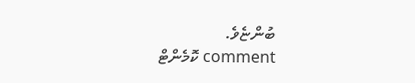ބުންޏެވެ.
comment ކޮމެންޓް